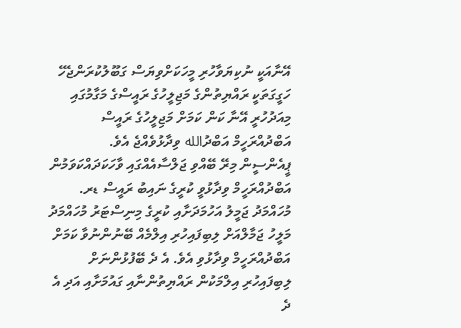އޭނާއަކީ ނުކިޔަވާހުރި މީހަކަށްވިޔަސް ގަބޫލުކުރަންޖެހޭ ހަގީގަތަކީ ރައްޔިތުންގެ މަޖިލީހުގެ ރައީސްގެ މަގާމުގައި މިއަދުހުރީ އޭނާ ކަން ކަމަށް މަޖިލީހުގެ ރައީސް އަބްދުއްރަހީމް އަބްދުالله ވިދާޅުވެއްޖެ އެވެ.
ޕީއެންސީން މިރޭ ބޭއްވި ޖަލްސާއެއްގައި ވާހަކަދައްކަވަމުން އަބްދުއްރަހީމް ވިދާޅުވީ ކުރީގެ ނައިބު ރައީސް ޑރ. މުހައްމަދު ޖަމީލު އަހުމަދަށާއި ކުރީގެ މިނިސްޓަރު މުހައްމަދު މަލީހު ޖަމާލްއަށް ލިބިފައިހުރި އިލްމެއް ބޭނުންނުވާ ކަމަށް އަބްދުއްރަހީމް ވިދާޅުވި އެވެ. އެ ދެ ބޭފުޅުންނަށް ލިބިފައިހުރި އިލްމަކުން ރައްޔިތުންނާއި ގައުމަށާއި އަދި އެ ދެ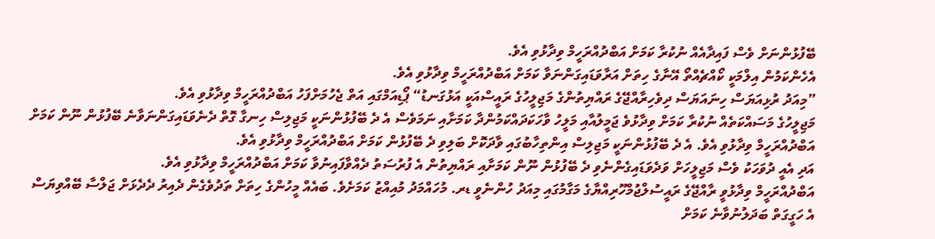ބޭފުޅުންނަށް ވެސް ފައިދާއެއް ނުކުރާ ކަމަށް އަބްދުއްރަހީމް ވިދާޅުވި އެވެ.
އެހެންކަމުން އިލްމަކީ ކޯއްޗެއްތޯ އޭނާގެ ހިތަށް އަރާވަޑައިގަންނަވާ ކަމަށް އަބްދުއްރަހީމް ވިދާޅުވި އެވެ.
”މިއަދު ރުޅިއަޔަސް ހިނައަޔަސް ދިވެހިރާއްޖޭގެ ރައްޔިތުންގެ މަޖިލީހުގެ ރައީސްއަކީ އަޅުގަނޑު“ ޕޯޑިއަމްގައި އަތް ޖެހުމަށްފަހު އަބްދުއްރަހީމް ވިދާޅުވި އެވެ.
މަޖިލީހުގެ މަސައްކަތެއް ނުކުރާ ކަމަށް ވިދާޅުވެ ޖަމީލުއާއި މަލީހު ވާހަކަދައްކަމުންދާ ކަމަށާއި ނަމަވެސް އެ ދެ ބޭފުޅުންނަކީ މަޖިލިސް ހިނގާ ގޮތް ދެނެވަޑައިގަންނަވާނެ ބޭފުޅުން ނޫން ކަމަށް އަބްދުއްރަހީމް ވިދާޅުވި އެވެ. އެ ދެ ބޭފުޅުންނަކީ މަޖިލިސް އިންތިހާބުގައި ވާދަކޮށް ބަލިވި ދެ ބޭފުޅުން ކަމަށް އަބްދުއްރަހީމް ވިދާޅުވި އެވެ.
އަދި އެއީ ދުވަހަކު ވެސް މަޖިލީހަށް ވަދެވަޑައިގެންނެވި ދެ ބޭފުޅުން ނޫން ކަމަށާއި ރައްޔިތުން އެ ފުރުސަތު ދެއްވާފައިނުވާ ކަމަށް އަބްދުއްރަހީމް ވިދާޅުވި އެވެ.
އަބްދުއްރަހީމް ވިދާޅުވީ ރާއްޖޭގެ ރައީސުލްޖުމްހޫރިއްޔާގެ މަގާމުގައި މިއަދު ހުންނެވީ ޑރ. މުހައްމަދު މުއިއްޒު ކަމަށެވެ. ބައެއް މީހުންގެ ހިތަށް ތަދުވެގެން ދެއިރު ދެދެޅަށް ޖަލްސާ ބޭއްވިޔަސް އެ ހަގީގަތް ބަދަލުނުވާނެ ކަމަށް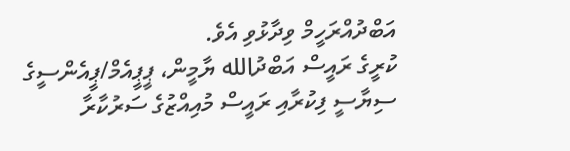އަބްދުއްރަހީމް ވިދާޅުވި އެވެ.
ކުރީގެ ރައީސް އަބްދުالله ޔާމީން، ޕީޕީއެމް/ޕީއެންސީގެ ސިޔާސީ ފިކުރާއި ރައީސް މުއިއްޒުގެ ސަރުކާރާ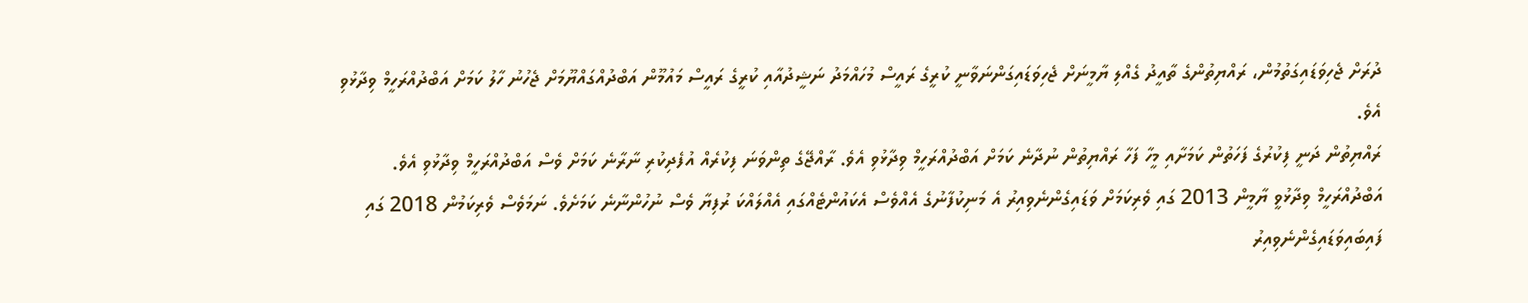ދުރަށް ޖެހިވަޑައިގަތުމުން، ރައްޔިތުންގެ ތާއީދު ގެއްލި ޔާމީނަށް ޖެހިވަޑައިގަންނަވާނީ ކުރީގެ ރައީސް މުހައްމަދު ނަޝީދުއާއި ކުރީގެ ރައީސް މައުމޫން އަބްދުއްގައްޔޫމަށް ޖެހުނު ހާލު ކަމަށް އަބްދުއްރަހީމް ވިދާޅުވި އެވެ.
ރައްޔިތުން ދަނީ ފިކުރުގެ ފަހަތުން ކަމަށާއި މީހާ ފަހާ ރައްޔިތުން ނުދާނެ ކަމަށް އަބްދުއްރަހީމް ވިދާޅުވި އެވެ. ރާއްޖޭގެ ތިންވަނަ ފިކުރެއް އުފެދިކުރި ނާރާނެ ކަމަށް ވެސް އަބްދުއްރަހީމް ވިދާޅުވި އެވެ.
އަބްދުއްރަހީމް ވިދާޅުވީ ޔާމީން 2013 ގައި ވެރިކަމަށް ވަޑައިގެންނެވިއިރު އެ މަނިކުފާނުގެ އެއްވެސް އެކައުންޓެއްގައި އެއްލައްކަ ރުފިޔާ ވެސް ނުހުންނާނެ ކަމަށެވެ. ނަމަވެސް ވެރިކަމުން 2018 ގައި ފައިބައިވަޑައިގެންނެވިއިރު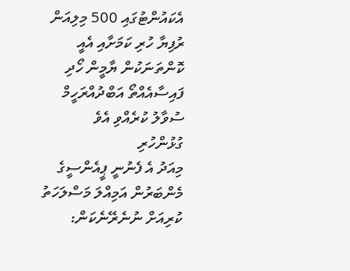އެކައުންޓުގައި 500 މިލިއަން ރުފިޔާ ހުރި ކަމަށާއި އެއީ ކޮންތަނަކުން ޔާމީން ހޯދި ފައިސާއެއްތޯ އަބްދުއްރަހީމް ސުވާލު ކުރެއްވި އެވެ
ގުޅުންހުރި
މިއަދު އެ ފެނުނީ ޕީއެންސީގެ މެންބަރުން އަމިއްލަ މަސްލަހަތު ކުރިއަށް ނުނެރޭނެކަން: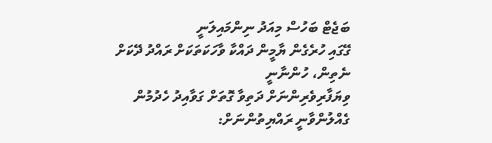ބަޖެޓް ބަހުސް މިއަދު ނިންމައިލަނީ
ގޭގައި ހުރެގެން ޔާމީން ދައްކާ ވާހަކަތަކަށް ރައްދު ދޭކަށް ނެތިން، ހުންނާނީ
ވިޔަފާރިވެރިންނަށް ދަތިވާ ގޮތަށް ގަވާއިދު ހެދުމުން ގެއްލުންވާނީ ރައްޔިތުންނަށް: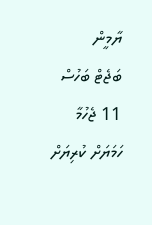ޔާމީން
ބަޖެޓް ބަހުސް 11 ޖެހުމާ ހަމަޔަށް ކުރިޔަށް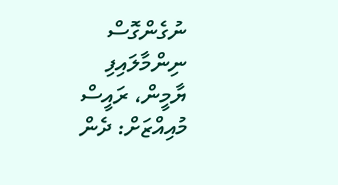ނުގެންގޮސް ނިންމާލައިފި
ޔާމީން، ރައީސް މުއިއްޒަށް: ދެން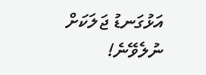އަޅުގަނޑު ޖަލަކަށް ނުލެވޭނެ!